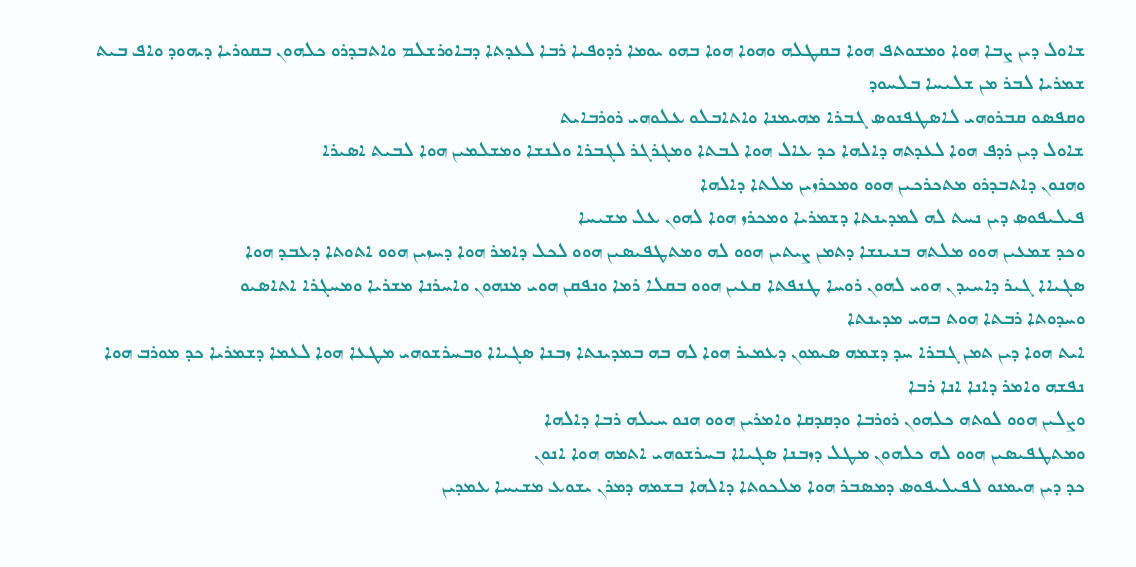ܫܐܘܠ ܕܝܢ ܨܒܐ ܗܘܐ ܘܡܫܘܬܦ ܗܘܐ ܒܩܛܠܗ ܘܗܘܐ ܗܘܐ ܒܗܘ ܝܘܡܐ ܪܕܘܦܝܐ ܪܒܐ ܠܥܕܬܐ ܕܒܐܘܪܫܠܡ ܘܐܬܒܕܪܘ ܟܠܗܘܢ ܒܩܘܪܝܐ ܕܝܗܘܕ ܘܐܦ ܒܝܬ ܫܡܪܝܐ ܠܒܪ ܡܢ ܫܠܝܚܐ ܒܠܚܘܕ
ܘܩܦܤܘ ܩܒܪܘܗܝ ܠܐܤܛܦܢܘܤ ܓܒܪܐ ܡܗܝܡܢܐ ܘܐܬܐܒܠܘ ܥܠܘܗܝ ܪܘܪܒܐܝܬ
ܫܐܘܠ ܕܝܢ ܪܕܦ ܗܘܐ ܠܥܕܬܗ ܕܐܠܗܐ ܟܕ ܥܐܠ ܗܘܐ ܠܒܬܐ ܘܡܓܪܓܪ ܠܓܒܪܐ ܘܠܢܫܐ ܘܡܫܠܡܝܢ ܗܘܐ ܠܒܝܬ ܐܤܝܪܐ
ܘܗܢܘܢ ܕܐܬܒܕܪܘ ܡܬܟܪܟܝܢ ܗܘܘ ܘܡܟܪܙܝܢ ܡܠܬܐ ܕܐܠܗܐ
ܦܝܠܝܦܘܤ ܕܝܢ ܢܚܬ ܠܗ ܠܡܕܝܢܬܐ ܕܫܡܪܝܐ ܘܡܟܪܙ ܗܘܐ ܠܗܘܢ ܥܠ ܡܫܝܚܐ
ܘܟܕ ܫܡܥܝܢ ܗܘܘ ܡܠܬܗ ܒܢܝܢܫܐ ܕܬܡܢ ܨܝܬܝܢ ܗܘܘ ܠܗ ܘܡܬܛܦܝܤܝܢ ܗܘܘ ܠܟܠ ܕܐܡܪ ܗܘܐ ܕܚܙܝܢ ܗܘܘ ܐܬܘܬܐ ܕܥܒܕ ܗܘܐ
ܤܓܝܐܐ ܓܝܪ ܕܐܚܝܕܢ ܗܘܝ ܠܗܘܢ ܪܘܚܐ ܛܢܦܬܐ ܩܥܝܢ ܗܘܘ ܒܩܠܐ ܪܡܐ ܘܢܦܩܢ ܗܘܝ ܡܢܗܘܢ ܘܐܚܪܢܐ ܡܫܪܝܐ ܘܡܚܓܪܐ ܐܬܐܤܝܘ
ܘܚܕܘܬܐ ܪܒܬܐ ܗܘܬ ܒܗܝ ܡܕܝܢܬܐ
ܐܝܬ ܗܘܐ ܕܝܢ ܬܡܢ ܓܒܪܐ ܚܕ ܕܫܡܗ ܤܝܡܘܢ ܕܥܡܝܪ ܗܘܐ ܠܗ ܒܗ ܒܡܕܝܢܬܐ ܙܒܢܐ ܤܓܝܐܐ ܘܒܚܪܫܘܗܝ ܡܛܥܐ ܗܘܐ ܠܥܡܐ ܕܫܡܪܝܐ ܟܕ ܡܘܪܒ ܗܘܐ ܢܦܫܗ ܘܐܡܪ ܕܐܢܐ ܐܢܐ ܪܒܐ
ܘܨܠܝܢ ܗܘܘ ܠܘܬܗ ܟܠܗܘܢ ܪܘܪܒܐ ܘܕܩܕܩܐ ܘܐܡܪܝܢ ܗܘܘ ܗܢܘ ܚܝܠܗ ܪܒܐ ܕܐܠܗܐ
ܘܡܬܛܦܝܤܝܢ ܗܘܘ ܠܗ ܟܠܗܘܢ ܡܛܠ ܕܙܒܢܐ ܤܓܝܐܐ ܒܚܪܫܘܗܝ ܐܬܡܗ ܗܘܐ ܐܢܘܢ
ܟܕ ܕܝܢ ܗܝܡܢܘ ܠܦܝܠܝܦܘܤ ܕܡܤܒܪ ܗܘܐ ܡܠܟܘܬܐ ܕܐܠܗܐ ܒܫܡܗ ܕܡܪܢ ܝܫܘܥ ܡܫܝܚܐ ܥܡܕܝܢ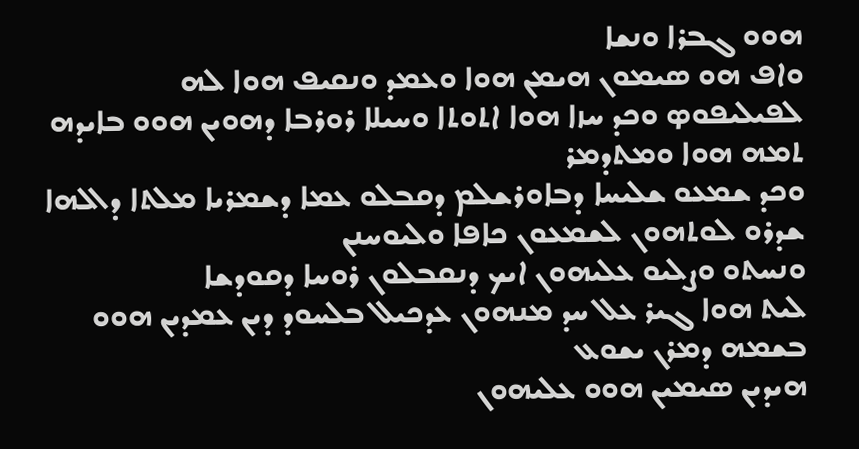ܗܘܘ ܓܒܪܐ ܘܢܫܐ
ܘܐܦ ܗܘ ܤܝܡܘܢ ܗܝܡܢ ܗܘܐ ܘܥܡܕ ܘܢܩܝܦ ܗܘܐ ܠܗ ܠܦܝܠܝܦܘܤ ܘܟܕ ܚܙܐ ܗܘܐ ܐܬܘܬܐ ܘܚܝܠܐ ܪܘܪܒܐ ܕܗܘܝܢ ܗܘܘ ܒܐܝܕܗ ܬܡܗ ܗܘܐ ܘܡܬܕܡܪ
ܘܟܕ ܫܡܥܘ ܫܠܝܚܐ ܕܒܐܘܪܫܠܡ ܕܩܒܠܘ ܥܡܐ ܕܫܡܪܝܐ ܡܠܬܐ ܕܐܠܗܐ ܫܕܪܘ ܠܘܬܗܘܢ ܠܫܡܥܘܢ ܟܐܦܐ ܘܠܝܘܚܢܢ
ܘܢܚܬܘ ܘܨܠܝܘ ܥܠܝܗܘܢ ܐܝܟ ܕܢܩܒܠܘܢ ܪܘܚܐ ܕܩܘܕܫܐ
ܠܝܬ ܗܘܐ ܓܝܪ ܥܠ ܚܕ ܡܢܗܘܢ ܥܕܟܝܠ ܒܠܚܘܕ ܕܝܢ ܥܡܕܝܢ ܗܘܘ ܒܫܡܗ ܕܡܪܢ ܝܫܘܥ
ܗܝܕܝܢ ܤܝܡܝܢ ܗܘܘ ܥܠܝܗܘܢ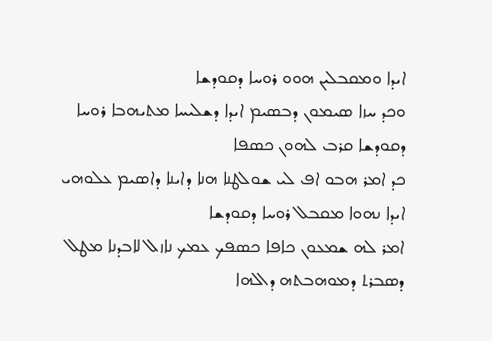ܐܝܕܐ ܘܡܩܒܠܝܢ ܗܘܘ ܪܘܚܐ ܕܩܘܕܫܐ
ܘܟܕ ܚܙܐ ܤܝܡܘܢ ܕܒܤܝܡ ܐܝܕܐ ܕܫܠܝܚܐ ܡܬܝܗܒܐ ܪܘܚܐ ܕܩܘܕܫܐ ܩܪܒ ܠܗܘܢ ܟܤܦܐ
ܟܕ ܐܡܪ ܗܒܘ ܐܦ ܠܝ ܫܘܠܛܢܐ ܗܢܐ ܕܐܝܢܐ ܕܐܤܝܡ ܥܠܘܗܝ ܐܝܕܐ ܢܗܘܐ ܡܩܒܠ ܪܘܚܐ ܕܩܘܕܫܐ
ܐܡܪ ܠܗ ܫܡܥܘܢ ܟܐܦܐ ܟܤܦܟ ܥܡܟ ܢܐܙܠ ܠܐܒܕܢܐ ܡܛܠ ܕܤܒܪܬ ܕܡܘܗܒܬܗ ܕܐܠܗܐ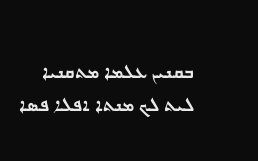ܒܩܢܝܢ ܥܠܡܐ ܡܬܩܢܝܐ
ܠܝܬ ܠܟ ܡܢܬܐ ܐܦܠܐ ܦܤܐ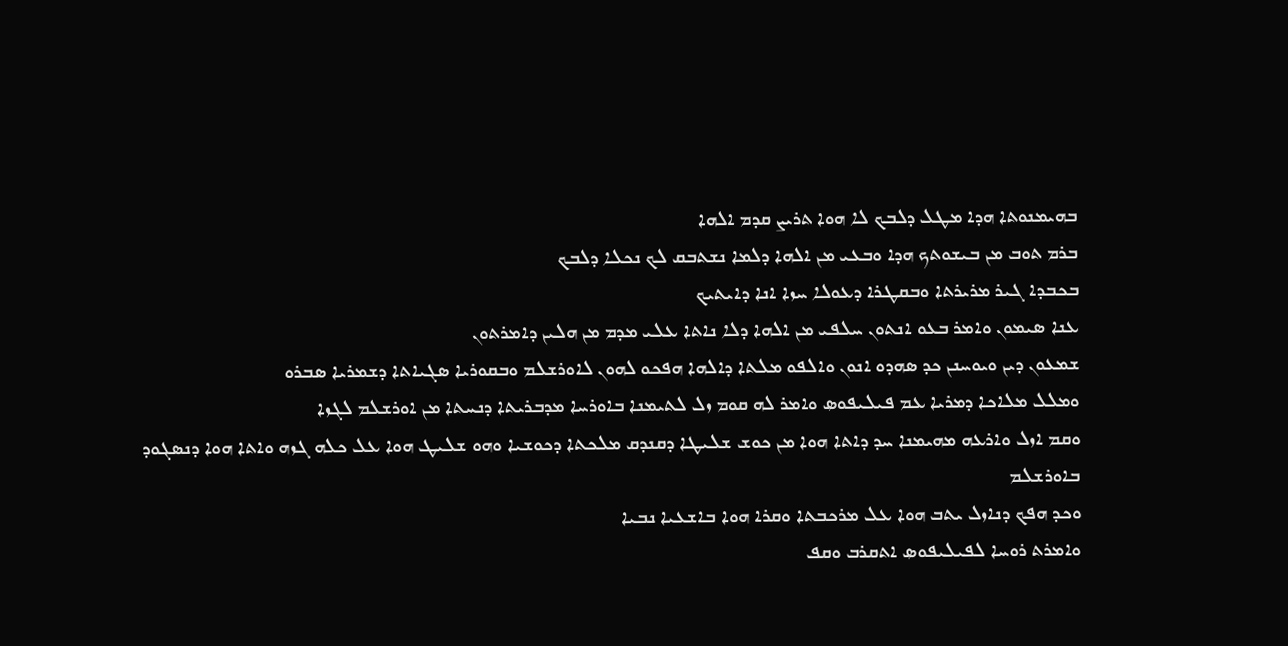ܒܗܝܡܢܘܬܐ ܗܕܐ ܡܛܠ ܕܠܒܟ ܠܐ ܗܘܐ ܬܪܝܨ ܩܕܡ ܐܠܗܐ
ܒܪܡ ܬܘܒ ܡܢ ܒܝܫܘܬܟ ܗܕܐ ܘܒܥܝ ܡܢ ܐܠܗܐ ܕܠܡܐ ܢܫܬܒܩ ܠܟ ܢܟܠܐ ܕܠܒܟ
ܒܟܒܕܐ ܓܝܪ ܡܪܝܪܬܐ ܘܒܩܛܪܐ ܕܥܘܠܐ ܚܙܐ ܐܢܐ ܕܐܝܬܝܟ
ܥܢܐ ܤܝܡܘܢ ܘܐܡܪ ܒܥܘ ܐܢܬܘܢ ܚܠܦܝ ܡܢ ܐܠܗܐ ܕܠܐ ܢܐܬܐ ܥܠܝ ܡܕܡ ܡܢ ܗܠܝܢ ܕܐܡܪܬܘܢ
ܫܡܥܘܢ ܕܝܢ ܘܝܘܚܢܢ ܟܕ ܤܗܕܘ ܐܢܘܢ ܘܐܠܦܘ ܡܠܬܐ ܕܐܠܗܐ ܗܦܟܘ ܠܗܘܢ ܠܐܘܪܫܠܡ ܘܒܩܘܪܝܐ ܤܓܝܐܬܐ ܕܫܡܪܝܐ ܤܒܪܘ
ܘܡܠܠ ܡܠܐܟܐ ܕܡܪܝܐ ܥܡ ܦܝܠܝܦܘܤ ܘܐܡܪ ܠܗ ܩܘܡ ܙܠ ܠܬܝܡܢܐ ܒܐܘܪܚܐ ܡܕܒܪܝܬܐ ܕܢܚܬܐ ܡܢ ܐܘܪܫܠܡ ܠܓܙܐ
ܘܩܡ ܐܙܠ ܘܐܪܥܗ ܡܗܝܡܢܐ ܚܕ ܕܐܬܐ ܗܘܐ ܡܢ ܟܘܫ ܫܠܝܛܐ ܕܩܢܕܩ ܡܠܟܬܐ ܕܟܘܫܝܐ ܘܗܘ ܫܠܝܛ ܗܘܐ ܥܠ ܟܠܗ ܓܙܗ ܘܐܬܐ ܗܘܐ ܕܢܤܓܘܕ ܒܐܘܪܫܠܡ
ܘܟܕ ܗܦܟ ܕܢܐܙܠ ܝܬܒ ܗܘܐ ܥܠ ܡܪܟܒܬܐ ܘܩܪܐ ܗܘܐ ܒܐܫܥܝܐ ܢܒܝܐ
ܘܐܡܪܬ ܪܘܚܐ ܠܦܝܠܝܦܘܤ ܐܬܩܪܒ ܘܩܦ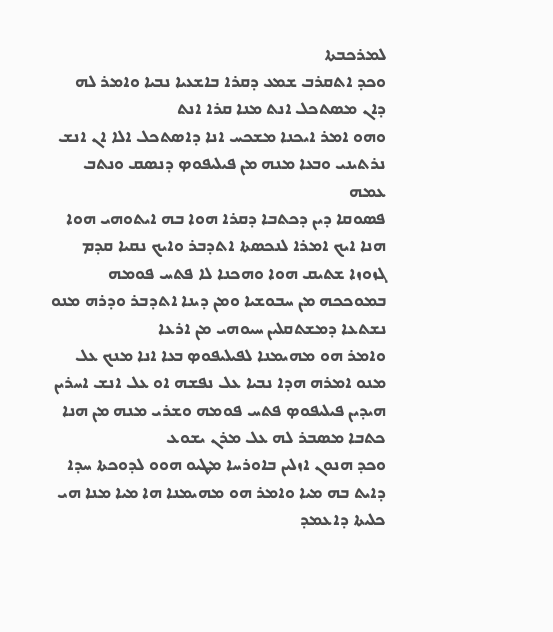ܠܡܪܟܒܬܐ
ܘܟܕ ܐܬܩܪܒ ܫܡܥ ܕܩܪܐ ܒܐܫܥܝܐ ܢܒܝܐ ܘܐܡܪ ܠܗ ܕܐܢ ܡܤܬܟܠ ܐܢܬ ܡܢܐ ܩܪܐ ܐܢܬ
ܘܗܘ ܐܡܪ ܐܝܟܢܐ ܡܫܟܚ ܐܢܐ ܕܐܤܬܟܠ ܐܠܐ ܐܢ ܐܢܫ ܢܪܬܝܢܝ ܘܒܥܐ ܡܢܗ ܡܢ ܦܝܠܝܦܘܤ ܕܢܤܩ ܘܢܬܒ ܥܡܗ
ܦܤܘܩܐ ܕܝܢ ܕܟܬܒܐ ܕܩܪܐ ܗܘܐ ܒܗ ܐܝܬܘܗܝ ܗܘܐ ܗܢܐ ܐܝܟ ܐܡܪܐ ܠܢܟܤܬܐ ܐܬܕܒܪ ܘܐܝܟ ܢܩܝܐ ܩܕܡ ܓܙܘܙܐ ܫܬܝܩ ܗܘܐ ܘܗܟܢܐ ܠܐ ܦܬܚ ܦܘܡܗ
ܒܡܘܟܟܗ ܡܢ ܚܒܘܫܝܐ ܘܡܢ ܕܝܢܐ ܐܬܕܒܪ ܘܕܪܗ ܡܢܘ ܢܫܬܥܐ ܕܡܫܬܩܠܝܢ ܚܝܘܗܝ ܡܢ ܐܪܥܐ
ܘܐܡܪ ܗܘ ܡܗܝܡܢܐ ܠܦܝܠܝܦܘܤ ܒܥܐ ܐܢܐ ܡܢܟ ܥܠ ܡܢܘ ܐܡܪܗ ܗܕܐ ܢܒܝܐ ܥܠ ܢܦܫܗ ܐܘ ܥܠ ܐܢܫ ܐܚܪܝܢ
ܗܝܕܝܢ ܦܝܠܝܦܘܤ ܦܬܚ ܦܘܡܗ ܘܫܪܝ ܡܢܗ ܡܢ ܗܢܐ ܟܬܒܐ ܡܤܒܪ ܠܗ ܥܠ ܡܪܢ ܝܫܘܥ
ܘܟܕ ܗܢܘܢ ܐܙܠܝܢ ܒܐܘܪܚܐ ܡܛܝܘ ܗܘܘ ܠܕܘܟܬܐ ܚܕܐ ܕܐܝܬ ܒܗ ܡܝܐ ܘܐܡܪ ܗܘ ܡܗܝܡܢܐ ܗܐ ܡܝܐ ܡܢܐ ܗܝ ܟܠܝܬܐ ܕܐܥܡܕ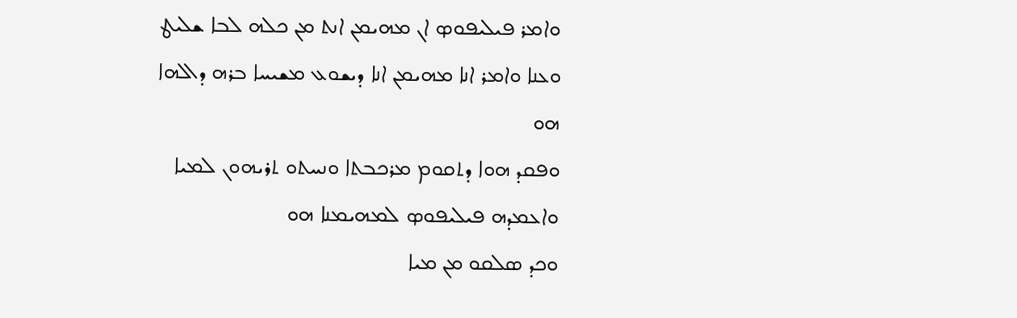ܘܐܡܪ ܦܝܠܝܦܘܤ ܐܢ ܡܗܝܡܢ ܐܢܬ ܡܢ ܟܠܗ ܠܒܐ ܫܠܝܛ ܘܥܢܐ ܘܐܡܪ ܐܢܐ ܡܗܝܡܢ ܐܢܐ ܕܝܫܘܥ ܡܫܝܚܐ ܒܪܗ ܕܐܠܗܐ ܗܘ
ܘܦܩܕ ܗܘܐ ܕܬܩܘܡ ܡܪܟܒܬܐ ܘܢܚܬܘ ܬܪܝܗܘܢ ܠܡܝܐ ܘܐܥܡܕܗ ܦܝܠܝܦܘܤ ܠܡܗܝܡܢܐ ܗܘ
ܘܟܕ ܤܠܩܘ ܡܢ ܡܝܐ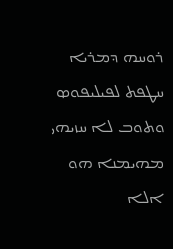ܪܘܚܗ ܕܡܪܝܐ ܚܛܦܬ ܠܦܝܠܝܦܘܤ ܘܬܘܒ ܠܐ ܚܙܝܗܝ ܡܗܝܡܢܐ ܗܘ ܐܠܐ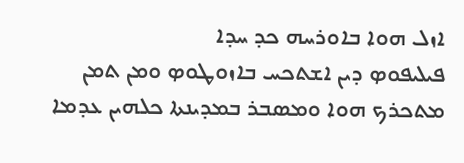ܐܙܠ ܗܘܐ ܒܐܘܪܚܗ ܟܕ ܚܕܐ
ܦܝܠܝܦܘܤ ܕܝܢ ܐܫܬܟܚ ܒܐܙܘܛܘܤ ܘܡܢ ܬܡܢ ܡܬܟܪܟ ܗܘܐ ܘܡܤܒܪ ܒܡܕܝܢܬܐ ܟܠܗܝܢ ܥܕܡܐ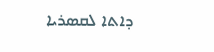ܕܐܬܐ ܠܩܤܪܝܐ